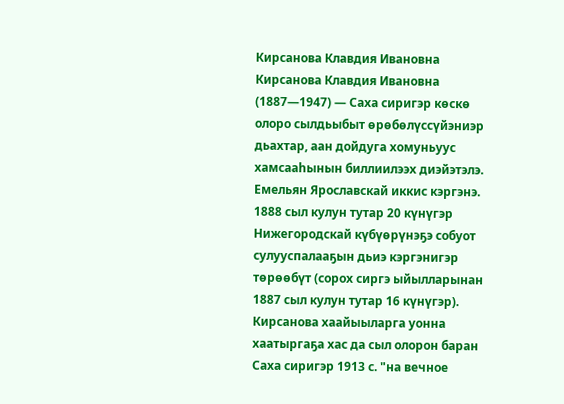Кирсанова Клавдия Ивановна
Кирсанова Клавдия Ивановна (1887—1947) — Саха сиригэр көскө олоро сылдьыбыт өрөбөлүссүйэниэр дьахтар, аан дойдуга хомуньуус хамсааһынын биллиилээх диэйэтэлэ.
Емельян Ярославскай иккис кэргэнэ.
1888 сыл кулун тутар 20 күнүгэр Нижегородскай күбүөрүнэҕэ собуот сулууспалааҕын дьиэ кэргэнигэр төрөөбүт (сорох сиргэ ыйылларынан 1887 сыл кулун тутар 16 күнүгэр).
Кирсанова хаайыыларга уонна хаатыргаҕа хас да сыл олорон баран Саха сиригэр 1913 с. "на вечное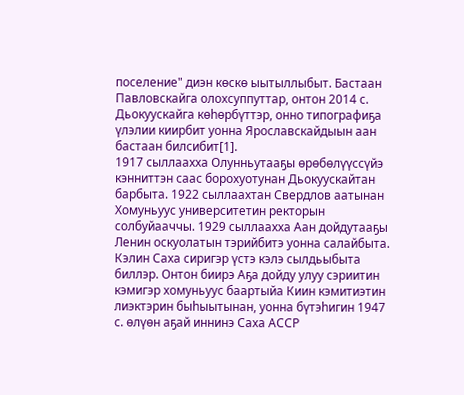поселение" диэн көскө ыытыллыбыт. Бастаан Павловскайга олохсуппуттар, онтон 2014 с. Дьокуускайга көһөрбүттэр, онно типографиҕа үлэлии киирбит уонна Ярославскайдыын аан бастаан билсибит[1].
1917 сыллаахха Олунньутааҕы өрөбөлүүссүйэ кэнниттэн саас борохуотунан Дьокуускайтан барбыта. 1922 сыллаахтан Свердлов аатынан Хомуньуус университетин ректорын солбуйааччы. 1929 сыллаахха Аан дойдутааҕы Ленин оскуолатын тэрийбитэ уонна салайбыта.
Кэлин Саха сиригэр үстэ кэлэ сылдьыбыта биллэр. Онтон биирэ Аҕа дойду улуу сэриитин кэмигэр хомуньуус баартыйа Киин кэмитиэтин лиэктэрин быһыытынан, уонна бүтэһигин 1947 с. өлүөн аҕай иннинэ Саха АССР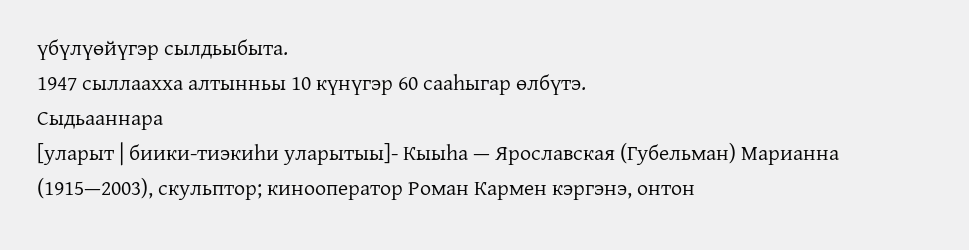үбүлүөйүгэр сылдьыбыта.
1947 сыллаахха алтынньы 10 күнүгэр 60 сааһыгар өлбүтэ.
Сыдьааннара
[уларыт | биики-тиэкиһи уларытыы]- Кыыһа — Ярославская (Губельман) Марианна (1915—2003), скульптор; кинооператор Роман Кармен кэргэнэ, онтон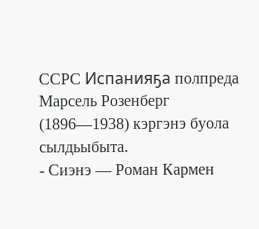ССРС Испанияҕа полпреда Марсель Розенберг (1896—1938) кэргэнэ буола сылдьыбыта.
- Сиэнэ — Роман Кармен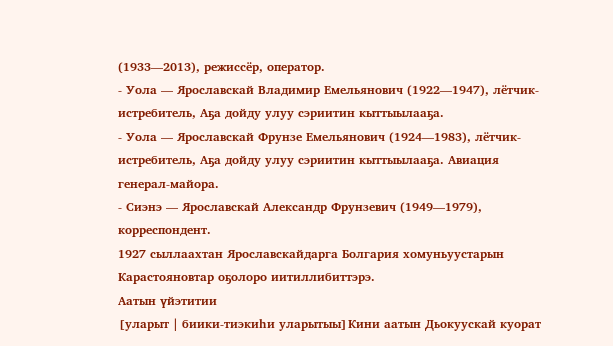(1933—2013), режиссёр, оператор.
- Уола — Ярославскай Владимир Емельянович (1922—1947), лётчик-истребитель, Аҕа дойду улуу сэриитин кыттыылааҕа.
- Уола — Ярославскай Фрунзе Емельянович (1924—1983), лётчик-истребитель, Аҕа дойду улуу сэриитин кыттыылааҕа. Авиация генерал-майора.
- Сиэнэ — Ярославскай Александр Фрунзевич (1949—1979), корреспондент.
1927 сыллаахтан Ярославскайдарга Болгария хомуньуустарын Карастояновтар оҕолоро иитиллибиттэрэ.
Аатын үйэтитии
[уларыт | биики-тиэкиһи уларытыы]Кини аатын Дьокуускай куорат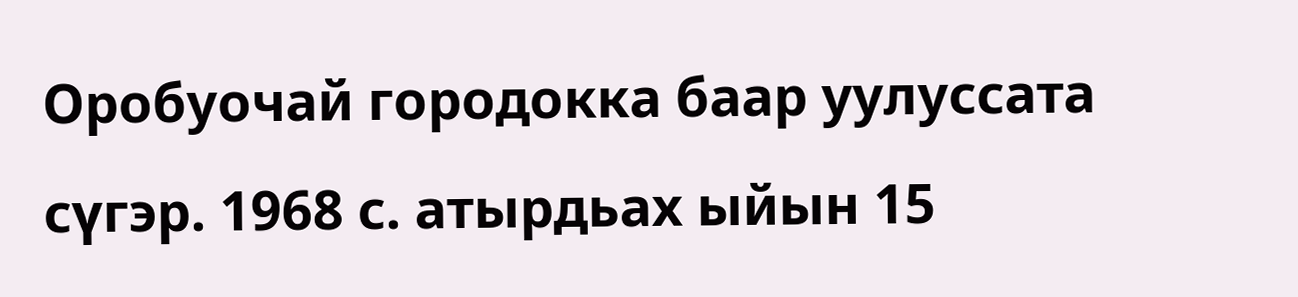Оробуочай городокка баар уулуссата сүгэр. 1968 с. атырдьах ыйын 15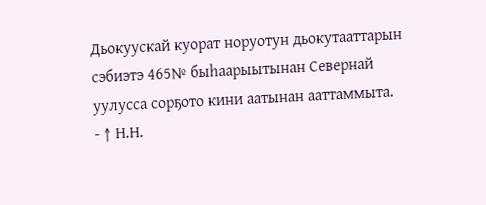Дьокуускай куорат норуотун дьокутааттарын сэбиэтэ 465№ быһаарыытынан Севернай уулусса сорҕото кини аатынан ааттаммыта.
- ↑ Н.Н.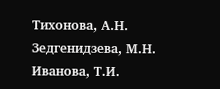Тихонова, А.Н. Зедгенидзева, М.Н. Иванова, Т.И.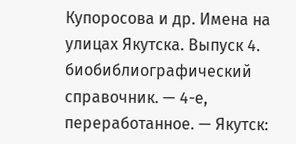Купоросова и др. Имена на улицах Якутска. Выпуск 4. биобиблиографический справочник. — 4-е, переработанное. — Якутск: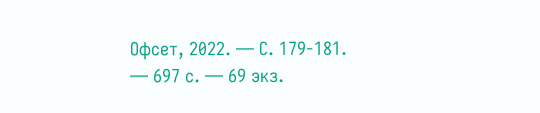Офсет, 2022. — С. 179-181. — 697 с. — 69 экз.